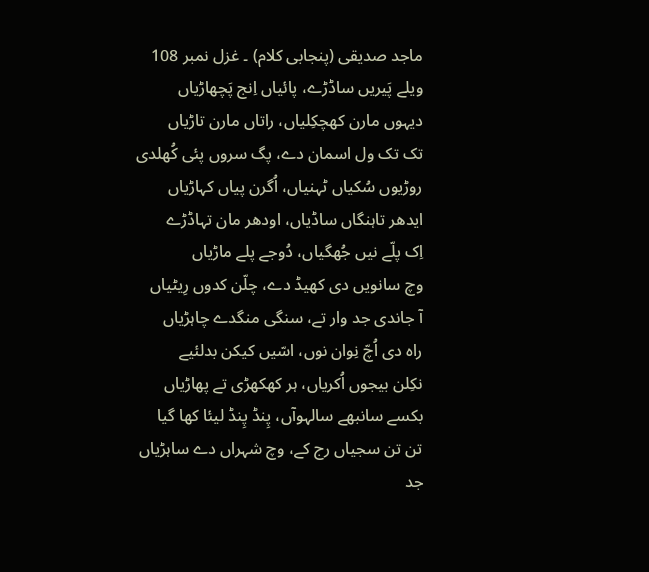ماجد صدیقی (پنجابی کلام) ۔ غزل نمبر 108
ویلے پَیریں ساڈڑے، پائیاں اِنج پَچھاڑیاں
دیہوں مارن کھچکِلیاں، راتاں مارن تاڑیاں
تک تک ول اسمان دے، پگ سروں پئی کُھلدی
روڑیوں سُکیاں ٹہنیاں، اُگرن پیاں کہاڑیاں
ایدھر تاہنگاں ساڈیاں، اودھر مان تہاڈڑے
اِک پلّے نیں جُھگیاں، دُوجے پلے ماڑیاں
وچ سانویں دی کھیڈ دے، چلّن کدوں رِیٹیاں
آ جاندی جد وار تے، سنگی منگدے چاہڑیاں
راہ دی اُچّ نِوان نوں، اسّیں کیکن بدلئیے
نکِلن بیجوں اُکریاں، ہر کھکھڑی تے پھاڑیاں
بکسے سانبھے سالہوآں، پِنڈ پِنڈ لیئا کھا گیا
تن تن سجیاں رج کے، وچ شہراں دے ساہڑیاں
جد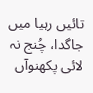تائیں رہیا میں جاگدا، چُنج نہ لائی پکھنوآں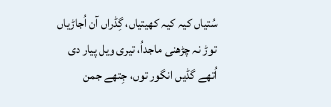سُتیاں کیہ کیہ کھیتیاں، گِڈراں آن اُجاڑیاں
توڑ نہ چڑھنی ماجداُ، تیری ویل پیار دی
اُتھے گڈیں انگور توں، جِتھے جمن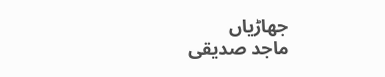جھاڑیاں
ماجد صدیقی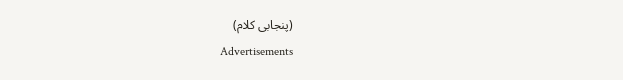(پنجابی کلام)
Advertisements